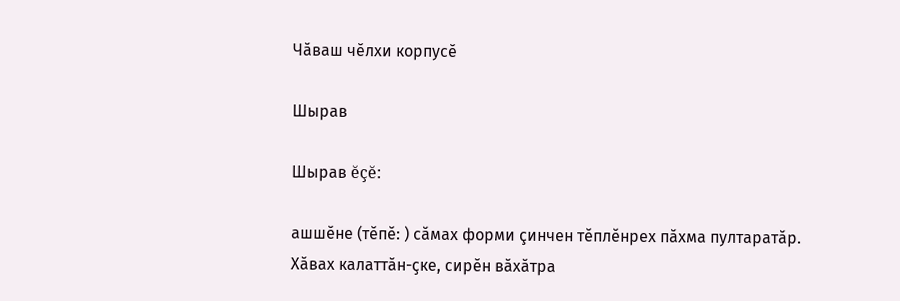Чӑваш чӗлхи корпусӗ

Шырав

Шырав ĕçĕ:

ашшӗне (тĕпĕ: ) сăмах форми çинчен тĕплĕнрех пăхма пултаратăр.
Хӑвах калаттӑн-ҫке, сирӗн вӑхӑтра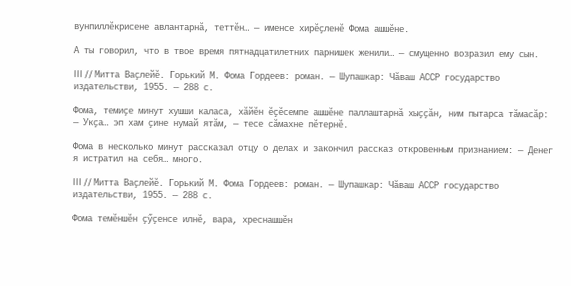вунпиллӗкрисене авлантарнӑ, теттӗн… — именсе хирӗҫленӗ Фома ашшӗне.

А ты говорил, что в твое время пятнадцатилетних парнишек женили… — смущенно возразил ему сын.

III // Митта Ваҫлейӗ. Горький М. Фома Гордеев: роман. — Шупашкар: Чӑваш АССР государство издательстви, 1955. — 288 с.

Фома, темиҫе минут хушши каласа, хӑйӗн ӗҫӗсемпе ашшӗне паллаштарнӑ хыҫҫӑн, ним пытарса тӑмасӑр: — Укҫа… эп хам ҫине нумай ятӑм, — тесе сӑмахне пӗтернӗ.

Фома в несколько минут рассказал отцу о делах и закончил рассказ откровенным признанием: — Денег я истратил на себя… много.

III // Митта Ваҫлейӗ. Горький М. Фома Гордеев: роман. — Шупашкар: Чӑваш АССР государство издательстви, 1955. — 288 с.

Фома темӗншӗн ҫӳҫенсе илнӗ, вара, хреснашшӗн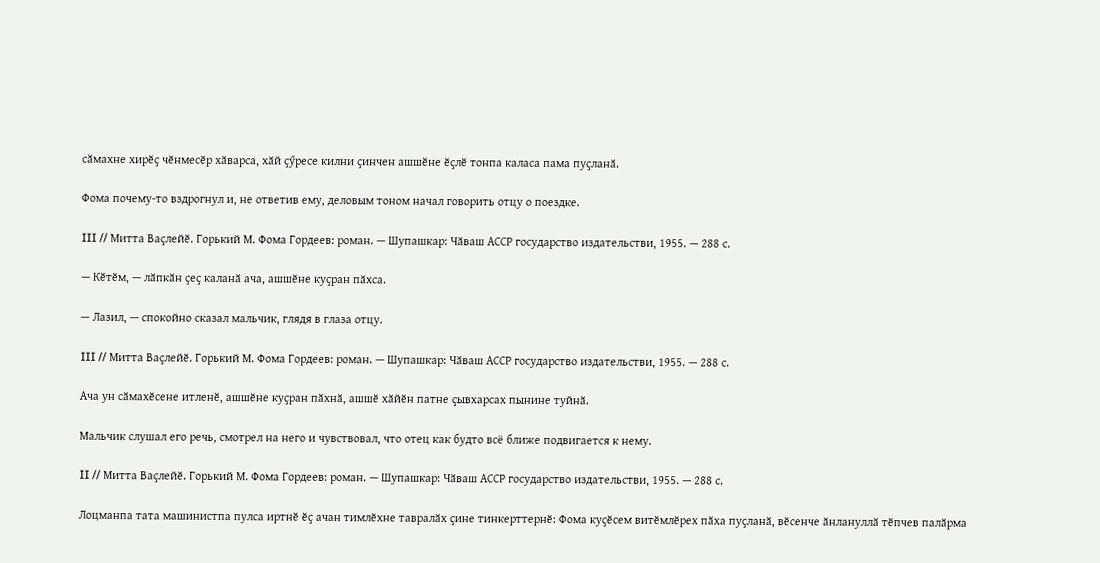сӑмахне хирӗҫ чӗнмесӗр хӑварса, хӑй ҫӳресе килни ҫинчен ашшӗне ӗҫлӗ тонпа каласа пама пуҫланӑ.

Фома почему-то вздрогнул и, не ответив ему, деловым тоном начал говорить отцу о поездке.

III // Митта Ваҫлейӗ. Горький М. Фома Гордеев: роман. — Шупашкар: Чӑваш АССР государство издательстви, 1955. — 288 с.

— Кӗтӗм, — лӑпкӑн ҫеҫ каланӑ ача, ашшӗне куҫран пӑхса.

— Лазил, — спокойно сказал мальчик, глядя в глаза отцу.

III // Митта Ваҫлейӗ. Горький М. Фома Гордеев: роман. — Шупашкар: Чӑваш АССР государство издательстви, 1955. — 288 с.

Ача ун сӑмахӗсене итленӗ, ашшӗне куҫран пӑхнӑ, ашшӗ хӑйӗн патне ҫывхарсах пынине туйнӑ.

Мальчик слушал его речь, смотрел на него и чувствовал, что отец как будто всё ближе подвигается к нему.

II // Митта Ваҫлейӗ. Горький М. Фома Гордеев: роман. — Шупашкар: Чӑваш АССР государство издательстви, 1955. — 288 с.

Лоцманпа тата машинистпа пулса иртнӗ ӗҫ ачан тимлӗхне тавралӑх ҫине тинкерттернӗ: Фома куҫӗсем витӗмлӗрех пӑха пуҫланӑ, вӗсенче ӑнлануллӑ тӗпчев палӑрма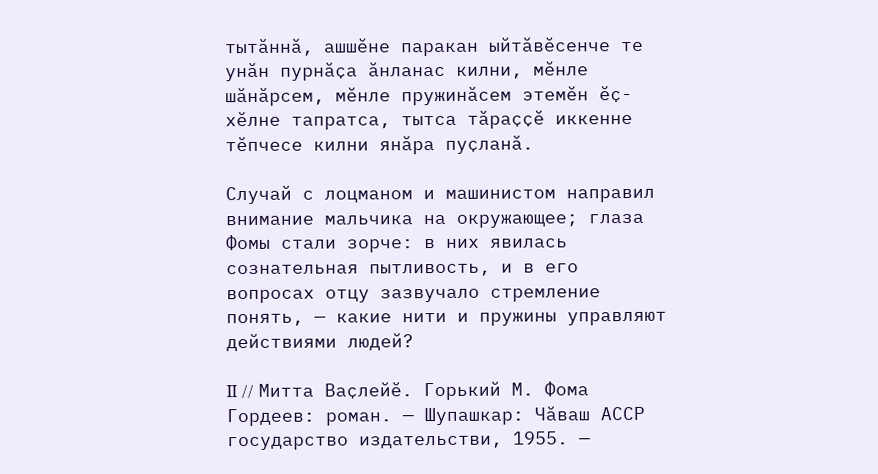тытӑннӑ, ашшӗне паракан ыйтӑвӗсенче те унӑн пурнӑҫа ӑнланас килни, мӗнле шӑнӑрсем, мӗнле пружинӑсем этемӗн ӗҫ-хӗлне тапратса, тытса тӑраҫҫӗ иккенне тӗпчесе килни янӑра пуҫланӑ.

Случай с лоцманом и машинистом направил внимание мальчика на окружающее; глаза Фомы стали зорче: в них явилась сознательная пытливость, и в его вопросах отцу зазвучало стремление понять, — какие нити и пружины управляют действиями людей?

II // Митта Ваҫлейӗ. Горький М. Фома Гордеев: роман. — Шупашкар: Чӑваш АССР государство издательстви, 1955. —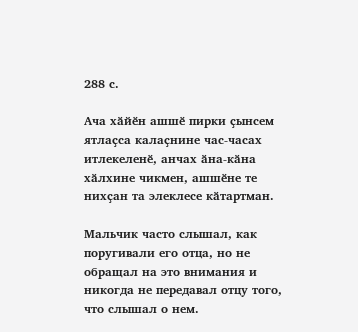288 с.

Ача хӑйӗн ашшӗ пирки ҫынсем ятлаҫса калаҫнине час-часах итлекеленӗ, анчах ӑна-кӑна хӑлхине чикмен, ашшӗне те нихҫан та элеклесе кӑтартман.

Мальчик часто слышал, как поругивали его отца, но не обращал на это внимания и никогда не передавал отцу того, что слышал о нем.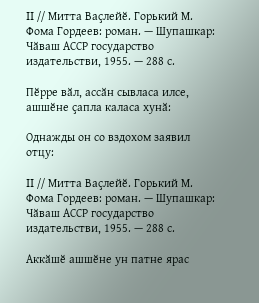II // Митта Ваҫлейӗ. Горький М. Фома Гордеев: роман. — Шупашкар: Чӑваш АССР государство издательстви, 1955. — 288 с.

Пӗрре вӑл, ассӑн сывласа илсе, ашшӗне ҫапла каласа хунӑ:

Однажды он со вздохом заявил отцу:

II // Митта Ваҫлейӗ. Горький М. Фома Гордеев: роман. — Шупашкар: Чӑваш АССР государство издательстви, 1955. — 288 с.

Аккӑшӗ ашшӗне ун патне ярас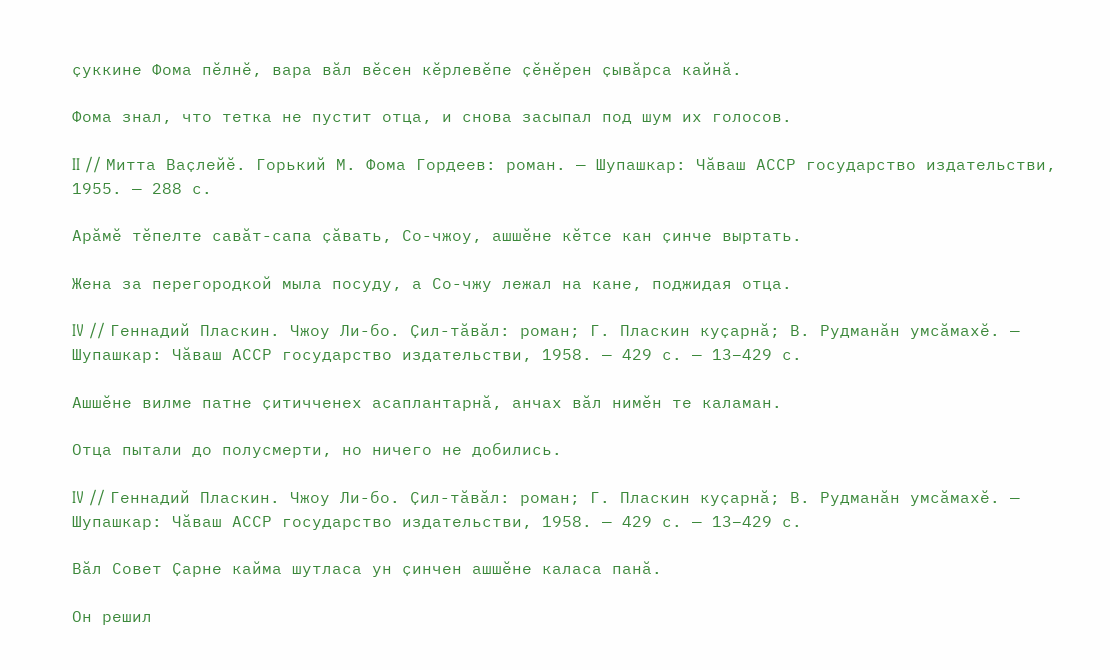ҫуккине Фома пӗлнӗ, вара вӑл вӗсен кӗрлевӗпе ҫӗнӗрен ҫывӑрса кайнӑ.

Фома знал, что тетка не пустит отца, и снова засыпал под шум их голосов.

II // Митта Ваҫлейӗ. Горький М. Фома Гордеев: роман. — Шупашкар: Чӑваш АССР государство издательстви, 1955. — 288 с.

Арӑмӗ тӗпелте савӑт-сапа ҫӑвать, Со-чжоу, ашшӗне кӗтсе кан ҫинче выртать.

Жена за перегородкой мыла посуду, а Со-чжу лежал на кане, поджидая отца.

IV // Геннадий Пласкин. Чжоу Ли-бо. Ҫил-тӑвӑл: роман; Г. Пласкин куҫарнӑ; В. Рудманӑн умсӑмахӗ. — Шупашкар: Чӑваш АССР государство издательстви, 1958. — 429 с. — 13–429 с.

Ашшӗне вилме патне ҫитичченех асаплантарнӑ, анчах вӑл нимӗн те каламан.

Отца пытали до полусмерти, но ничего не добились.

IV // Геннадий Пласкин. Чжоу Ли-бо. Ҫил-тӑвӑл: роман; Г. Пласкин куҫарнӑ; В. Рудманӑн умсӑмахӗ. — Шупашкар: Чӑваш АССР государство издательстви, 1958. — 429 с. — 13–429 с.

Вӑл Совет Ҫарне кайма шутласа ун ҫинчен ашшӗне каласа панӑ.

Он решил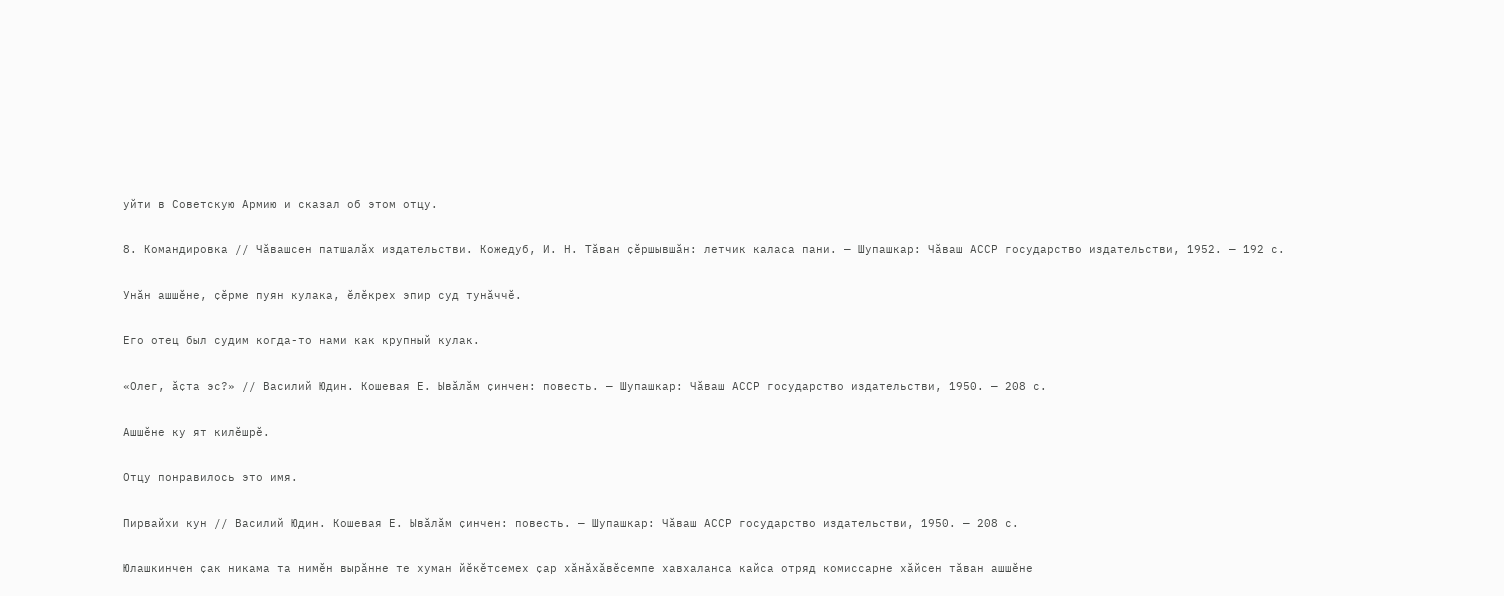уйти в Советскую Армию и сказал об этом отцу.

8. Командировка // Чӑвашсен патшалӑх издательстви. Кожедуб, И. Н. Тӑван ҫӗршывшӑн: летчик каласа пани. — Шупашкар: Чӑваш АССР государство издательстви, 1952. — 192 с.

Унӑн ашшӗне, ҫӗрме пуян кулака, ӗлӗкрех эпир суд тунӑччӗ.

Его отец был судим когда-то нами как крупный кулак.

«Олег, ӑҫта эс?» // Василий Юдин. Кошевая Е. Ывӑлӑм ҫинчен: повесть. — Шупашкар: Чӑваш АССР государство издательстви, 1950. — 208 с.

Ашшӗне ку ят килӗшрӗ.

Отцу понравилось это имя.

Пирвайхи кун // Василий Юдин. Кошевая Е. Ывӑлӑм ҫинчен: повесть. — Шупашкар: Чӑваш АССР государство издательстви, 1950. — 208 с.

Юлашкинчен ҫак никама та нимӗн вырӑнне те хуман йӗкӗтсемех ҫар хӑнӑхӑвӗсемпе хавхаланса кайса отряд комиссарне хӑйсен тӑван ашшӗне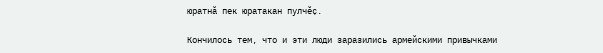юратнӑ пек юратакан пулчӗҫ.

Кончилось тем, что и эти люди заразились армейскими привычками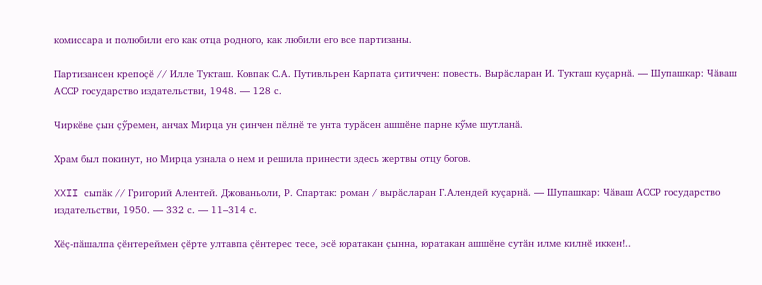комиссара и полюбили его как отца родного, как любили его все партизаны.

Партизансен крепоҫӗ // Илле Тукташ. Ковпак С.А. Путивльрен Карпата ҫитиччен: повесть. Вырӑсларан И. Тукташ куҫарнӑ. — Шупашкар: Чӑваш АССР государство издательстви, 1948. — 128 с.

Чиркӗве ҫын ҫӳремен, анчах Мирца ун ҫинчен пӗлнӗ те унта турӑсен ашшӗне парне кӳме шутланӑ.

Храм был покинут, но Мирца узнала о нем и решила принести здесь жертвы отцу богов.

XXII сыпӑк // Григорий Алентей. Джованьоли, Р. Спартак: роман / вырӑсларан Г.Алендей куҫарнӑ. — Шупашкар: Чӑваш АССР государство издательстви, 1950. — 332 с. — 11–314 с.

Хӗҫ-пӑшалпа ҫӗнтереймен ҫӗрте ултавпа ҫӗнтерес тесе, эсӗ юратакан ҫынна, юратакан ашшӗне сутӑн илме килнӗ иккен!..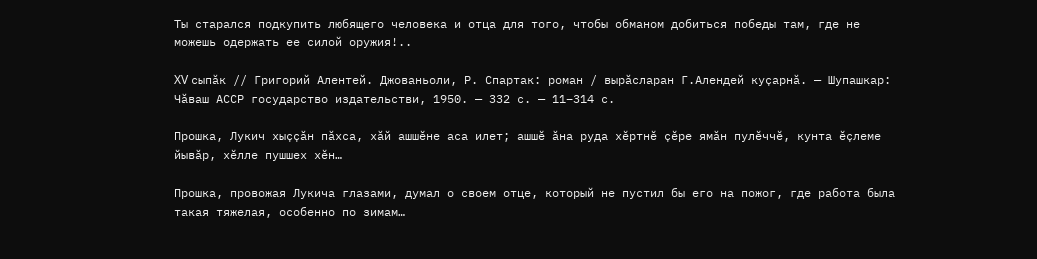Ты старался подкупить любящего человека и отца для того, чтобы обманом добиться победы там, где не можешь одержать ее силой оружия!..

XV сыпӑк // Григорий Алентей. Джованьоли, Р. Спартак: роман / вырӑсларан Г.Алендей куҫарнӑ. — Шупашкар: Чӑваш АССР государство издательстви, 1950. — 332 с. — 11–314 с.

Прошка, Лукич хыҫҫӑн пӑхса, хӑй ашшӗне аса илет; ашшӗ ӑна руда хӗртнӗ ҫӗре ямӑн пулӗччӗ, кунта ӗҫлеме йывӑр, хӗлле пушшех хӗн…

Прошка, провожая Лукича глазами, думал о своем отце, который не пустил бы его на пожог, где работа была такая тяжелая, особенно по зимам…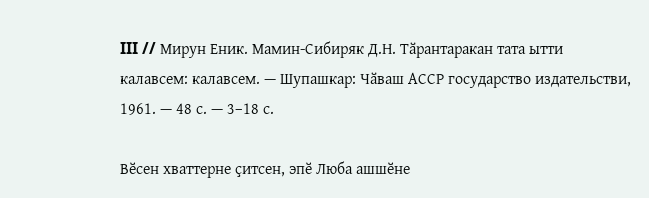III // Мирун Еник. Мамин-Сибиряк Д.Н. Тӑрантаракан тата ытти калавсем: калавсем. — Шупашкар: Чӑваш АССР государство издательстви, 1961. — 48 с. — 3–18 с.

Вӗсен хваттерне ҫитсен, эпӗ Люба ашшӗне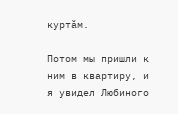куртӑм.

Потом мы пришли к ним в квартиру, и я увидел Любиного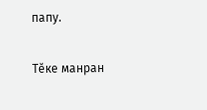папу.

Тӗке манран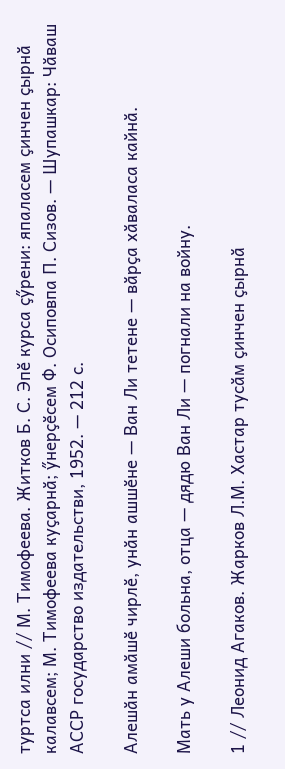туртса илни // М. Тимофеева. Житков Б. С. Эпӗ курса ҫӳрени: япаласем ҫинчен ҫырнӑ калавсем; М. Тимофеева куҫарнӑ; ӳнерҫӗсем Ф. Осиповпа П. Сизов. — Шупашкар: Чӑваш АССР государство издательстви, 1952. — 212 с.

Алешӑн амӑшӗ чирлӗ, унӑн ашшӗне — Ван Ли тетене — вӑрҫа хӑваласа кайнӑ.

Мать у Алеши больна, отца — дядю Ван Ли — погнали на войну.

1 // Леонид Агаков. Жарков Л.М. Хастар тусӑм ҫинчен ҫырнӑ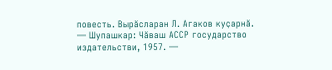повесть. Вырӑсларан Л. Агаков куҫарнӑ. — Шупашкар: Чӑваш АССР государство издательстви, 1957. —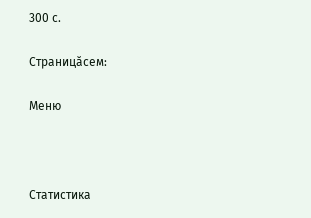300 с.

Страницăсем:

Меню



Статистика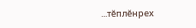...тĕплӗнрех